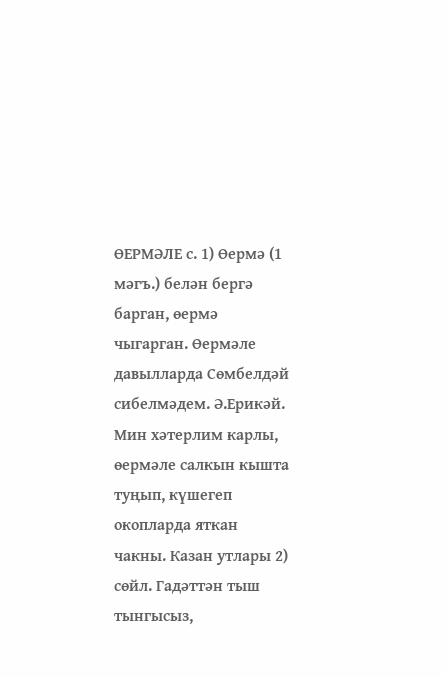ӨЕРМӘЛЕ с. 1) Өермә (1 мәгъ.) белән бергә барган, өермә чыгарган. Өермәле давылларда Сөмбелдәй сибелмәдем. Ә.Ерикәй. Мин хәтерлим карлы, өермәле салкын кышта туңып, күшегеп окопларда яткан чакны. Казан утлары 2) сөйл. Гадәттән тыш тынгысыз,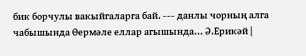бик борчулы вакыйгаларга бай. --- данлы чорның алга чабышында Өермәле еллар агышында... Ә.Ерикәй |